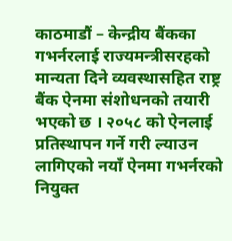काठमाडौं – केन्द्रीय बैंकका गभर्नरलाई राज्यमन्त्रीसरहको मान्यता दिने व्यवस्थासहित राष्ट्र बैंक ऐनमा संशोधनको तयारी भएको छ । २०५८ को ऐनलाई प्रतिस्थापन गर्ने गरी ल्याउन लागिएको नयाँ ऐनमा गभर्नरको नियुक्त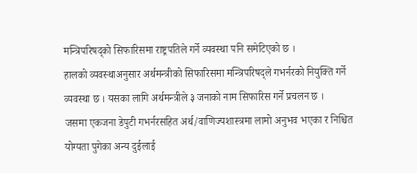मन्त्रिपरिषद्को सिफारिसमा राष्ट्रपतिले गर्ने व्यवस्था पनि समेटिएको छ ।
हालको व्यवस्थाअनुसार अर्थमन्त्रीको सिफारिसमा मन्त्रिपरिषद्ले गभर्नरको नियुक्ति गर्ने व्यवस्था छ । यसका लागि अर्थमन्त्रीले ३ जनाको नाम सिफारिस गर्ने प्रचलन छ ।
जसमा एकजना डेपुटी गभर्नरसहित अर्थ/वाणिज्यशास्त्रमा लामो अनुभव भएका र निश्चित योग्यता पुगेका अन्य दुईलाई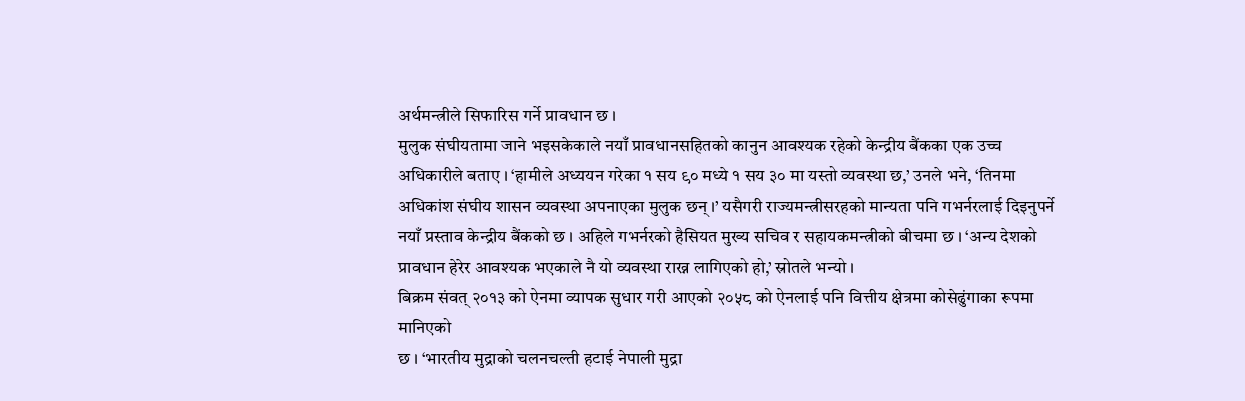अर्थमन्त्रीले सिफारिस गर्ने प्रावधान छ ।
मुलुक संघीयतामा जाने भइसकेकाले नयाँ प्रावधानसहितको कानुन आवश्यक रहेको केन्द्रीय बैंकका एक उच्च अधिकारीले बताए । ‘हामीले अध्ययन गरेका १ सय ९० मध्ये १ सय ३० मा यस्तो व्यवस्था छ,’ उनले भने, ‘तिनमा अधिकांश संघीय शासन व्यवस्था अपनाएका मुलुक छन् ।’ यसैगरी राज्यमन्त्रीसरहको मान्यता पनि गभर्नरलाई दिइनुपर्ने नयाँ प्रस्ताव केन्द्रीय बैंकको छ । अहिले गभर्नरको हैसियत मुख्य सचिव र सहायकमन्त्रीको बीचमा छ । ‘अन्य देशको प्रावधान हेरेर आवश्यक भएकाले नै यो व्यवस्था राख्न लागिएको हो,’ स्रोतले भन्यो ।
बिक्रम संवत् २०१३ को ऐनमा व्यापक सुधार गरी आएको २०५८ को ऐनलाई पनि वित्तीय क्षेत्रमा कोसेढुंगाका रूपमा मानिएको
छ । ‘भारतीय मुद्राको चलनचल्ती हटाई नेपाली मुद्रा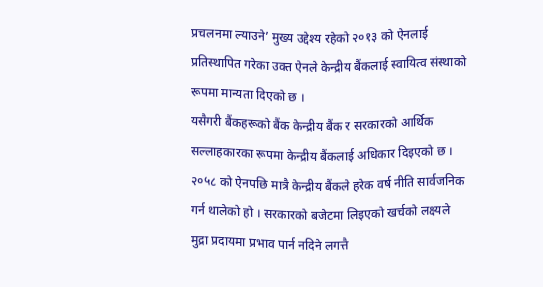प्रचलनमा ल्याउने’ मुख्य उद्देश्य रहेको २०१३ को ऐनलाई प्रतिस्थापित गरेका उक्त ऐनले केन्द्रीय बैंकलाई स्वायित्व संस्थाको रूपमा मान्यता दिएको छ ।
यसैगरी बैंकहरूको बैंक केन्द्रीय बैंक र सरकारको आर्थिक सल्लाहकारका रूपमा केन्द्रीय बैंकलाई अधिकार दिइएको छ । २०५८ को ऐनपछि मात्रै केन्द्रीय बैंकले हरेक वर्ष नीति सार्वजनिक गर्न थालेको हो । सरकारको बजेटमा लिइएको खर्चको लक्ष्यले मुद्रा प्रदायमा प्रभाव पार्न नदिने लगत्तै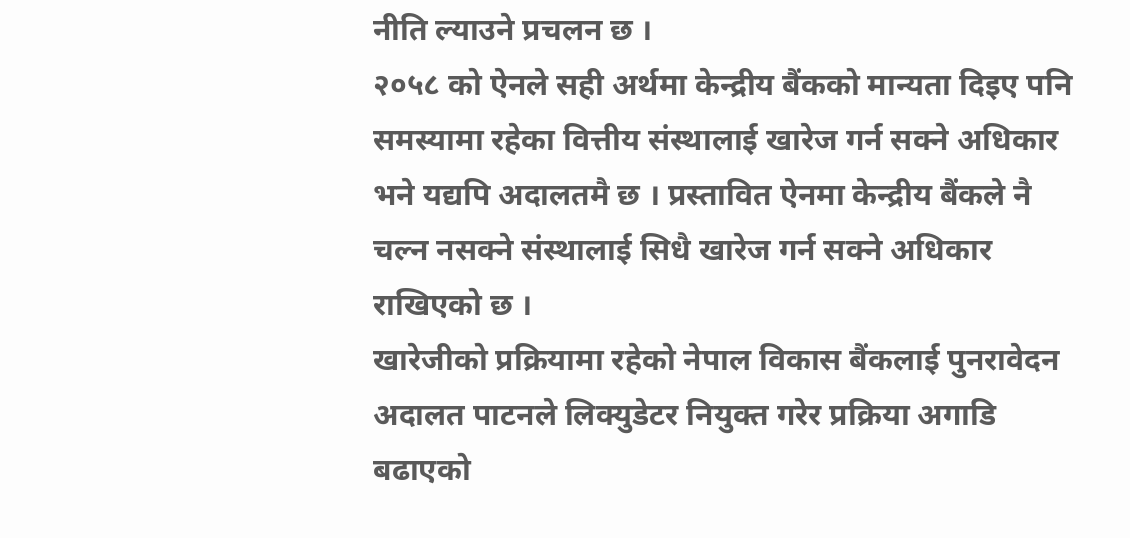नीति ल्याउने प्रचलन छ ।
२०५८ को ऐनले सही अर्थमा केन्द्रीय बैंकको मान्यता दिइए पनि समस्यामा रहेका वित्तीय संस्थालाई खारेज गर्न सक्ने अधिकार भने यद्यपि अदालतमै छ । प्रस्तावित ऐनमा केन्द्रीय बैंकले नै चल्न नसक्ने संस्थालाई सिधै खारेज गर्न सक्ने अधिकार राखिएको छ ।
खारेजीको प्रक्रियामा रहेको नेपाल विकास बैंकलाई पुनरावेदन अदालत पाटनले लिक्युडेटर नियुक्त गरेर प्रक्रिया अगाडि बढाएको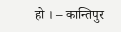हो । – कान्तिपुर